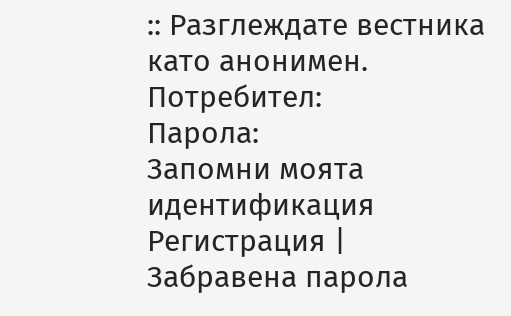:: Разглеждате вестника като анонимен.
Потребител:
Парола:
Запомни моята идентификация
Регистрация | Забравена парола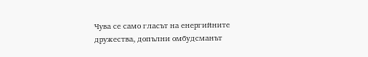Чува се само гласът на енергийните дружества, допълни омбудсманът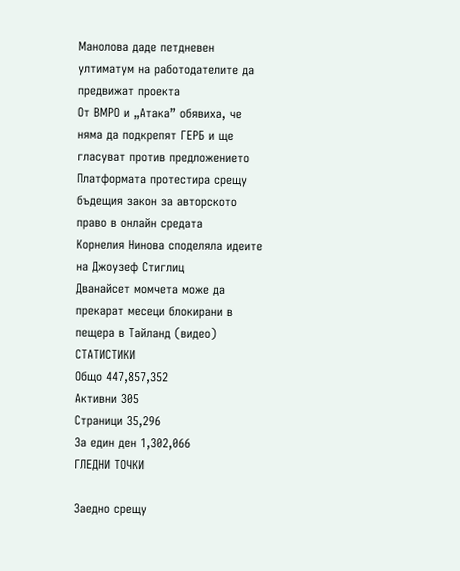Манолова даде петдневен ултиматум на работодателите да предвижат проекта
От ВМРО и „Атака” обявиха, че няма да подкрепят ГЕРБ и ще гласуват против предложението
Платформата протестира срещу бъдещия закон за авторското право в онлайн средата
Корнелия Нинова споделяла идеите на Джоузеф Стиглиц
Дванайсет момчета може да прекарат месеци блокирани в пещера в Тайланд (видео)
СТАТИСТИКИ
Общо 447,857,352
Активни 305
Страници 35,296
За един ден 1,302,066
ГЛЕДНИ ТОЧКИ

Заедно срещу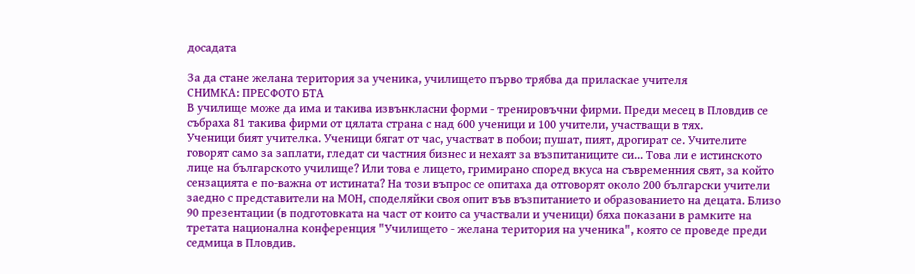досадата

За да стане желана територия за ученика, училището първо трябва да приласкае учителя
СНИМКА: ПРЕСФОТО БТА
В училище може да има и такива извънкласни форми - тренировъчни фирми. Преди месец в Пловдив се събраха 81 такива фирми от цялата страна с над 600 ученици и 100 учители, участващи в тях.
Ученици бият учителка. Ученици бягат от час, участват в побои; пушат, пият, дрогират се. Учителите говорят само за заплати, гледат си частния бизнес и нехаят за възпитаниците си... Това ли е истинското лице на българското училище? Или това е лицето, гримирано според вкуса на съвременния свят, за който сензацията е по-важна от истината? На този въпрос се опитаха да отговорят около 200 български учители заедно с представители на МОН, споделяйки своя опит във възпитанието и образованието на децата. Близо 90 презентации (в подготовката на част от които са участвали и ученици) бяха показани в рамките на третата национална конференция "Училището - желана територия на ученика", която се проведе преди седмица в Пловдив.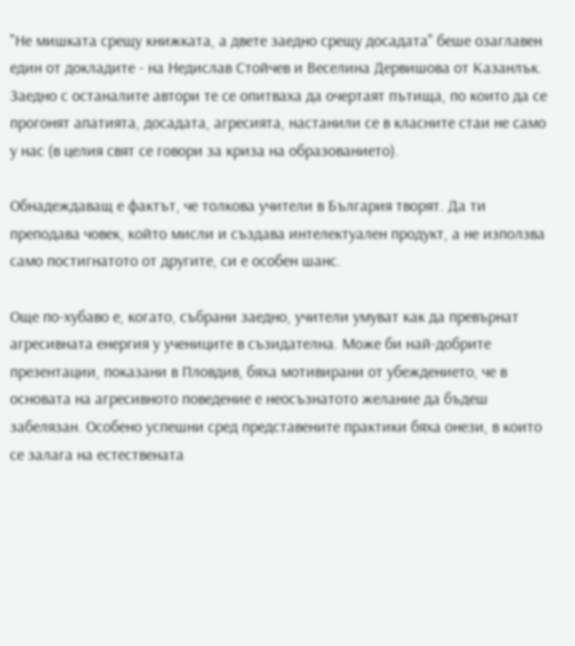"Не мишката срещу книжката, а двете заедно срещу досадата" беше озаглавен един от докладите - на Недислав Стойчев и Веселина Дервишова от Казанлък. Заедно с останалите автори те се опитваха да очертаят пътища, по които да се прогонят апатията, досадата, агресията, настанили се в класните стаи не само у нас (в целия свят се говори за криза на образованието).

Обнадеждаващ е фактът, че толкова учители в България творят. Да ти преподава човек, който мисли и създава интелектуален продукт, а не използва само постигнатото от другите, си е особен шанс.

Още по-хубаво е, когато, събрани заедно, учители умуват как да превърнат агресивната енергия у учениците в съзидателна. Може би най-добрите презентации, показани в Пловдив, бяха мотивирани от убеждението, че в основата на агресивното поведение е неосъзнатото желание да бъдеш забелязан. Особено успешни сред представените практики бяха онези, в които се залага на естествената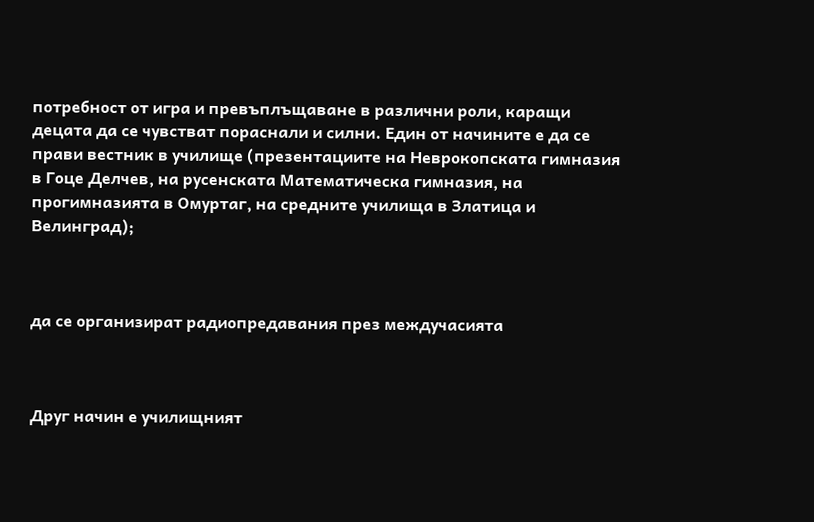потребност от игра и превъплъщаване в различни роли, каращи децата да се чувстват пораснали и силни. Един от начините е да се прави вестник в училище (презентациите на Неврокопската гимназия в Гоце Делчев, на русенската Математическа гимназия, на прогимназията в Омуртаг, на средните училища в Златица и Велинград);



да се организират радиопредавания през междучасията



Друг начин е училищният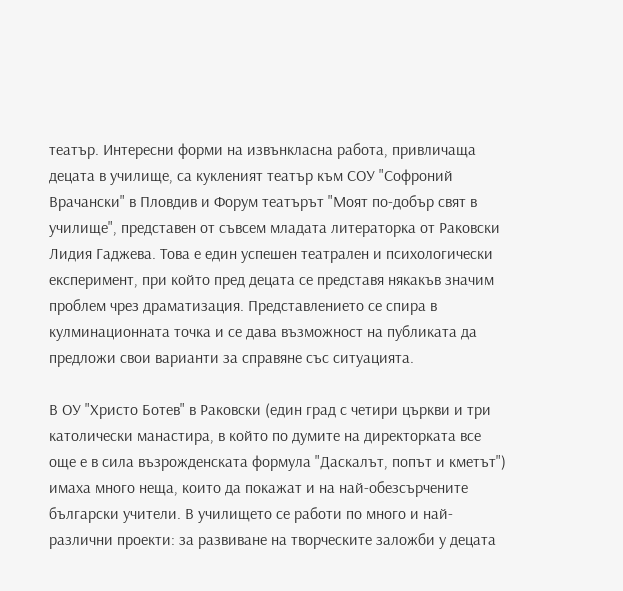театър. Интересни форми на извънкласна работа, привличаща децата в училище, са кукленият театър към СОУ "Софроний Врачански" в Пловдив и Форум театърът "Моят по-добър свят в училище", представен от съвсем младата литераторка от Раковски Лидия Гаджева. Това е един успешен театрален и психологически експеримент, при който пред децата се представя някакъв значим проблем чрез драматизация. Представлението се спира в кулминационната точка и се дава възможност на публиката да предложи свои варианти за справяне със ситуацията.

В ОУ "Христо Ботев" в Раковски (един град с четири църкви и три католически манастира, в който по думите на директорката все още е в сила възрожденската формула "Даскалът, попът и кметът") имаха много неща, които да покажат и на най-обезсърчените български учители. В училището се работи по много и най-различни проекти: за развиване на творческите заложби у децата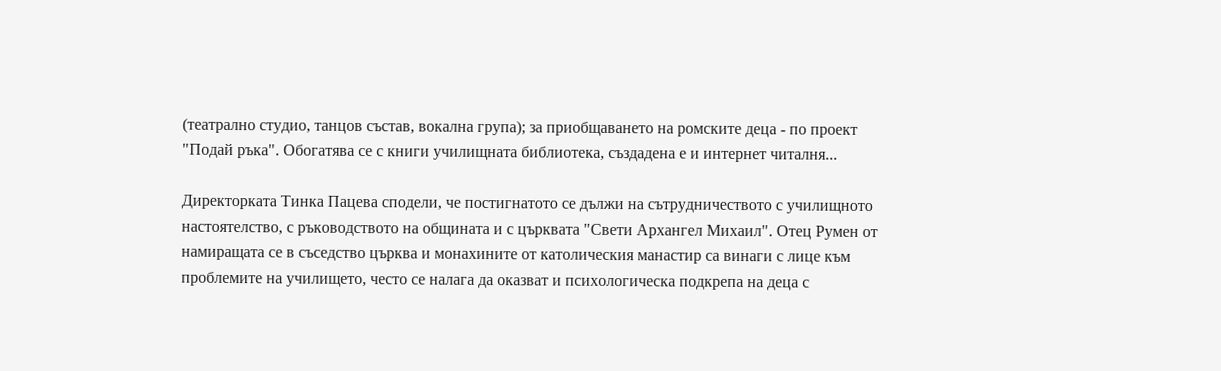(театрално студио, танцов състав, вокална група); за приобщаването на ромските деца - по проект "Подай ръка". Обогатява се с книги училищната библиотека, създадена е и интернет читалня...

Директорката Тинка Пацева сподели, че постигнатото се дължи на сътрудничеството с училищното настоятелство, с ръководството на общината и с църквата "Свети Архангел Михаил". Отец Румен от намиращата се в съседство църква и монахините от католическия манастир са винаги с лице към проблемите на училището, често се налага да оказват и психологическа подкрепа на деца с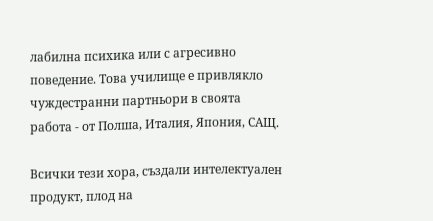лабилна психика или с агресивно поведение. Това училище е привлякло чуждестранни партньори в своята работа - от Полша, Италия, Япония, САЩ.

Всички тези хора, създали интелектуален продукт, плод на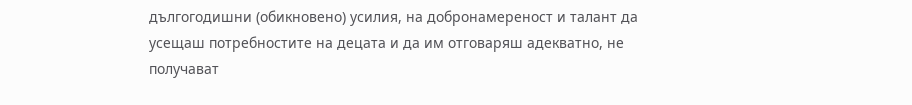дългогодишни (обикновено) усилия, на добронамереност и талант да усещаш потребностите на децата и да им отговаряш адекватно, не получават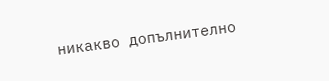никакво допълнително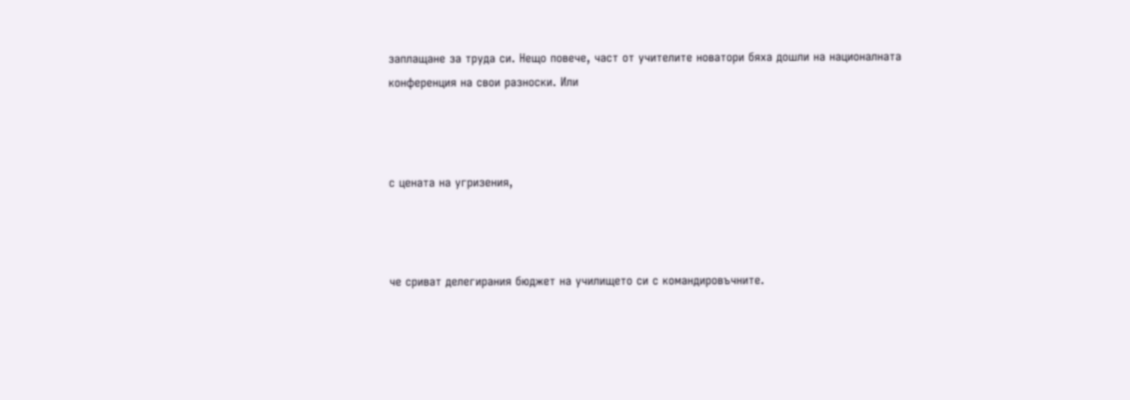заплащане за труда си. Нещо повече, част от учителите новатори бяха дошли на националната конференция на свои разноски. Или



с цената на угризения,



че сриват делегирания бюджет на училището си с командировъчните.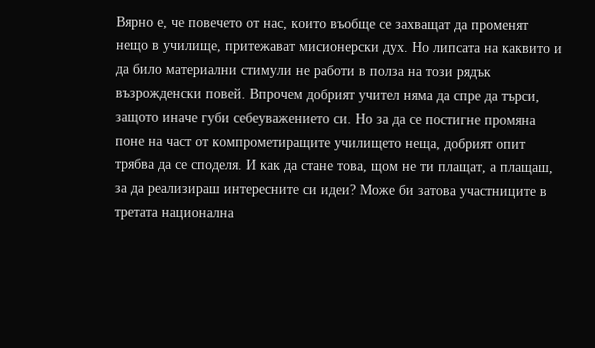Вярно е, че повечето от нас, които въобще се захващат да променят нещо в училище, притежават мисионерски дух. Но липсата на каквито и да било материални стимули не работи в полза на този рядък възрожденски повей. Впрочем добрият учител няма да спре да търси, защото иначе губи себеуважението си. Но за да се постигне промяна поне на част от компрометиращите училището неща, добрият опит трябва да се споделя. И как да стане това, щом не ти плащат, а плащаш, за да реализираш интересните си идеи? Може би затова участниците в третата национална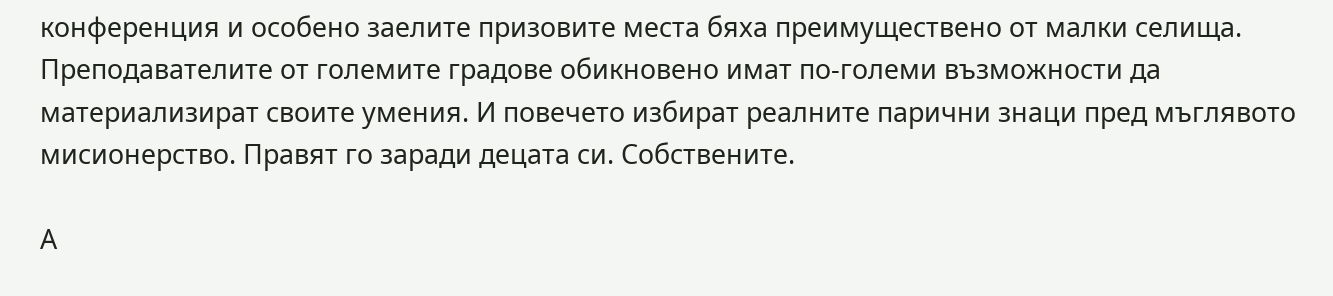конференция и особено заелите призовите места бяха преимуществено от малки селища. Преподавателите от големите градове обикновено имат по-големи възможности да материализират своите умения. И повечето избират реалните парични знаци пред мъглявото мисионерство. Правят го заради децата си. Собствените.

А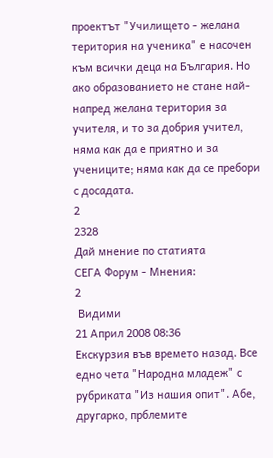проектът "Училището - желана територия на ученика" е насочен към всички деца на България. Но ако образованието не стане най-напред желана територия за учителя, и то за добрия учител, няма как да е приятно и за учениците; няма как да се пребори с досадата.
2
2328
Дай мнение по статията
СЕГА Форум - Мнения:
2
 Видими
21 Април 2008 08:36
Екскурзия във времето назад. Все едно чета "Народна младеж" с рубриката "Из нашия опит". Абе, другарко, прблемите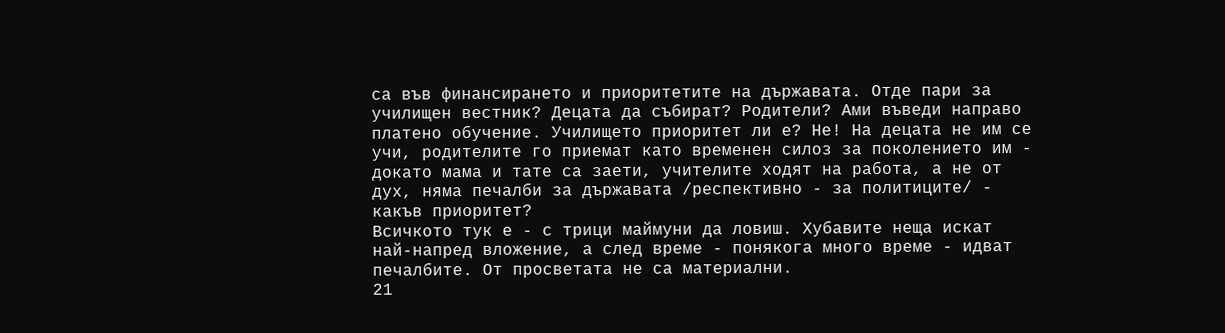са във финансирането и приоритетите на държавата. Отде пари за училищен вестник? Децата да събират? Родители? Ами въведи направо платено обучение. Училището приоритет ли е? Не! На децата не им се учи, родителите го приемат като временен силоз за поколението им - докато мама и тате са заети, учителите ходят на работа, а не от дух, няма печалби за държавата /респективно - за политиците/ - какъв приоритет?
Всичкото тук е - с трици маймуни да ловиш. Хубавите неща искат най-напред вложение, а след време - понякога много време - идват печалбите. От просветата не са материални.
21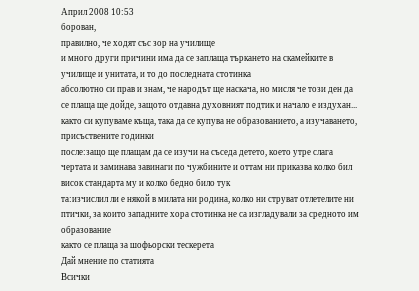Април 2008 10:53
борован,
правилно, че ходят със зор на училище
и много други причини има да се заплаща търкането на скамейките в училище и унитата, и то до последната стотинка
абсолютно си прав и знам, че народът ще наскача, но мисля че този ден да се плаща ще дойде, защото отдавна духовният подтик и начало е издухан...
както си купуваме къща, така да се купува не образованието, а изучаването, присъствените годинки
после:защо ще плащам да се изучи на съседа детето, което утре слага чертата и заминава завинаги по чужбините и оттам ни приказва колко бил висок стандарта му и колко бедно било тук
та:изчислил ли е някой в милата ни родина, колко ни струват отлетелите ни птички, за които западните хора стотинка не са изгладували за средното им образование
както се плаща за шофьорски тескерета
Дай мнение по статията
Всички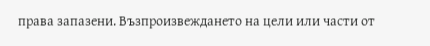права запазени. Възпроизвеждането на цели или части от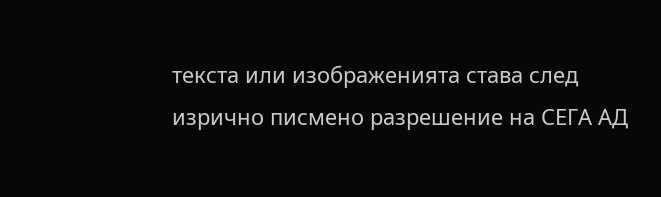текста или изображенията става след изрично писмено разрешение на СЕГА АД